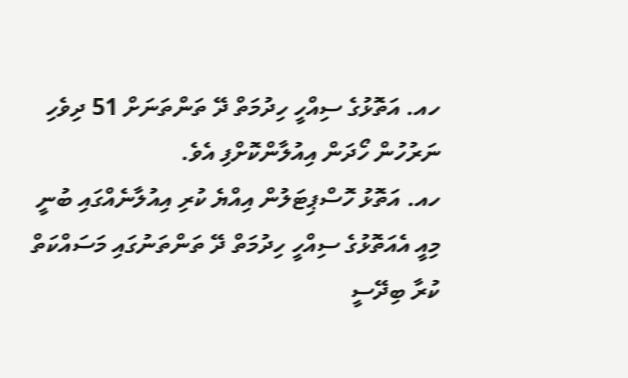ހއ. އަތޮޅުގެ ސިއްހީ ހިދުމަތް ދޭ ތަންތަނަށް 51 ދިވެހި ނަރުހުން ހޯދަން އިއުލާންކޮށްފި އެވެ.
ހއ. އަތޮޅު ހޮސްޕިޓަލުން އިއްޔެ ކުރި އިއުލާނެއްގައި ބުނީ މިއީ އެއަތޮޅުގެ ސިއްހީ ހިދުމަތް ދޭ ތަންތަނުގައި މަސައްކަތް ކުރާ ބިދޭސީ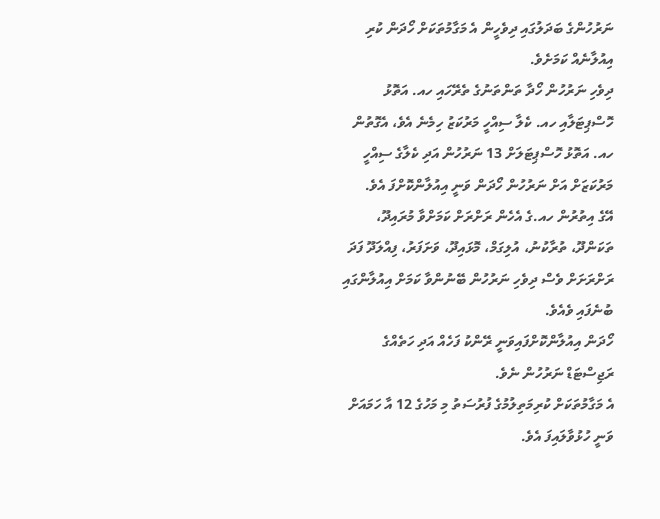ނަރުހުންގެ ބަދަލުގައި ދިވެހީން އެ މަގާމުތަކަށް ހޯދަން ކުރި އިއުލާނެއް ކަމަށެވެ.
ދިވެހި ނަރުހުން ހޯދާ ތަންތަނުގެ ތެރޭހައި ހއ. އަތޮޅު ހޮސްޕިޓަލާއި ހއ. ކެލާ ސިއްހީ މަރުކަޒު ހިމެނެ އެވެ، އެގޮތުން ހއ. އަތޮޅު ހޮސްޕިޓަލަށް 13 ނަރުހުން އަދި ކެލާގެ ސިއްހީ މަރުކަޒަށް އަށް ނަރުހުން ހޯދަން ވަނީ އިއުލާންކޮށްފަ އެވެ.
އޭގެ އިތުރުން ހއ.ގެ އެހެން ރަށްރަށް ކަމަށްވާ މުރައިދޫ، ތަކަންދޫ، ތުރާކުނު، އުލިގަމް، މޮޅައިދޫ، ވަށަފަރު، ފިއްލަދޫ ފަދަ ރަށްރަށަށް ވެސް ދިވެހި ނަރުހުން ބޭނުންވާ ކަމަށް އިއުލާންގައި ބުނެފައި ވެއެވެ.
ހޯދަން އިއުލާންކޮށްފައިވަނީ ރޭންކު ފަހެއް އަދި ހަތެއްގެ ރަޖިސްޓަޑް ނަރުހުން ނެވެ.
އެ މަގާމުތަކަށް ކުރިމަތިލުމުގެ ފުރުސަތު މި މަހުގެ 12 އާ ހަމައަށް ވަނީ ހުޅުވާލައިފަ އެވެ.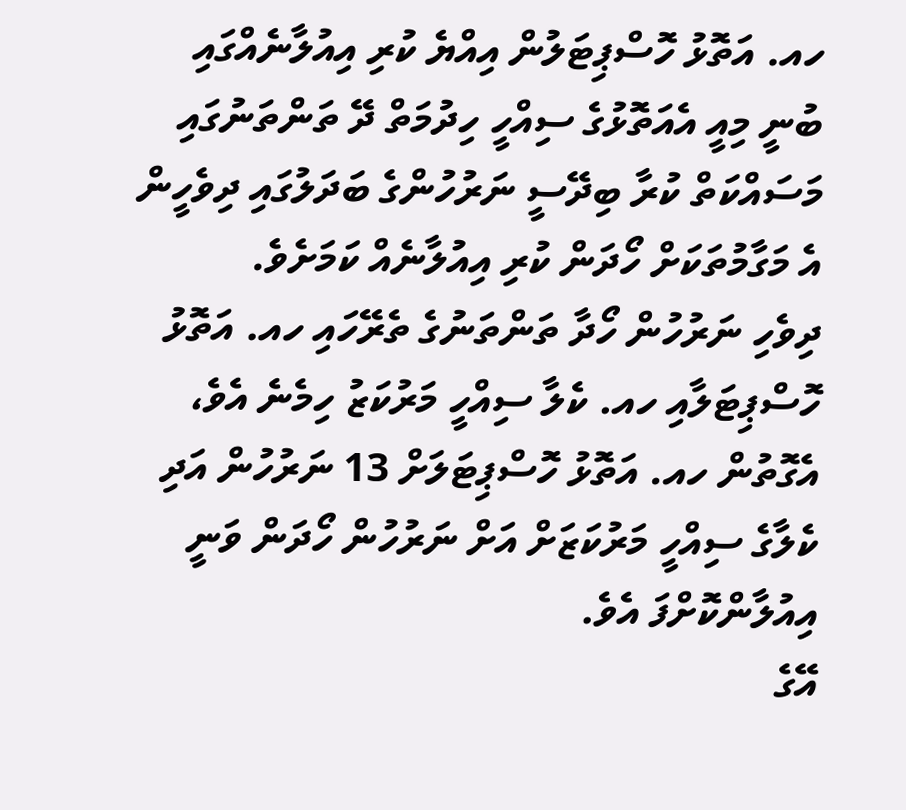ހއ. އަތޮޅު ހޮސްޕިޓަލުން އިއްޔެ ކުރި އިއުލާނެއްގައި ބުނީ މިއީ އެއަތޮޅުގެ ސިއްހީ ހިދުމަތް ދޭ ތަންތަނުގައި މަސައްކަތް ކުރާ ބިދޭސީ ނަރުހުންގެ ބަދަލުގައި ދިވެހީން އެ މަގާމުތަކަށް ހޯދަން ކުރި އިއުލާނެއް ކަމަށެވެ.
ދިވެހި ނަރުހުން ހޯދާ ތަންތަނުގެ ތެރޭހައި ހއ. އަތޮޅު ހޮސްޕިޓަލާއި ހއ. ކެލާ ސިއްހީ މަރުކަޒު ހިމެނެ އެވެ، އެގޮތުން ހއ. އަތޮޅު ހޮސްޕިޓަލަށް 13 ނަރުހުން އަދި ކެލާގެ ސިއްހީ މަރުކަޒަށް އަށް ނަރުހުން ހޯދަން ވަނީ އިއުލާންކޮށްފަ އެވެ.
އޭގެ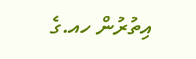އިތުރުން ހއ.ގެ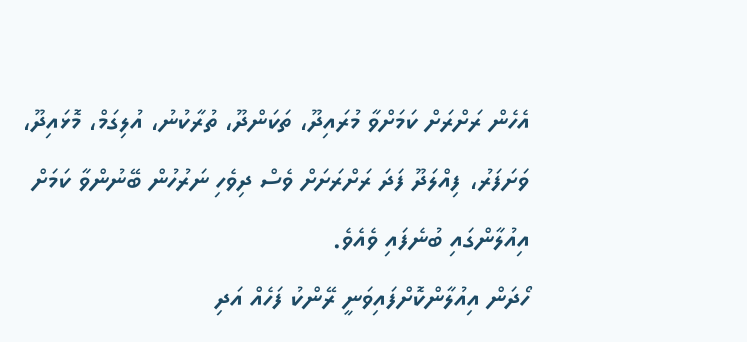އެހެން ރަށްރަށް ކަމަށްވާ މުރައިދޫ، ތަކަންދޫ، ތުރާކުނު، އުލިގަމް، މޮޅައިދޫ، ވަށަފަރު، ފިއްލަދޫ ފަދަ ރަށްރަށަށް ވެސް ދިވެހި ނަރުހުން ބޭނުންވާ ކަމަށް އިއުލާންގައި ބުނެފައި ވެއެވެ.
ހޯދަން އިއުލާންކޮށްފައިވަނީ ރޭންކު ފަހެއް އަދި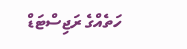ހަތެއްގެ ރަޖިސްޓަޑް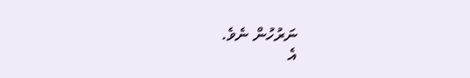ނަރުހުން ނެވެ.
އެ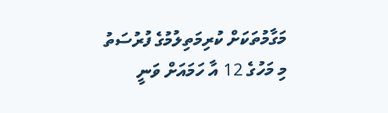މަގާމުތަކަށް ކުރިމަތިލުމުގެ ފުރުސަތު މި މަހުގެ 12 އާ ހަމައަށް ވަނީ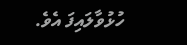ހުޅުވާލައިފަ އެވެ.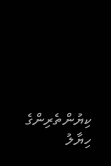ކިޔުންތެރިންގެ ހިޔާލު